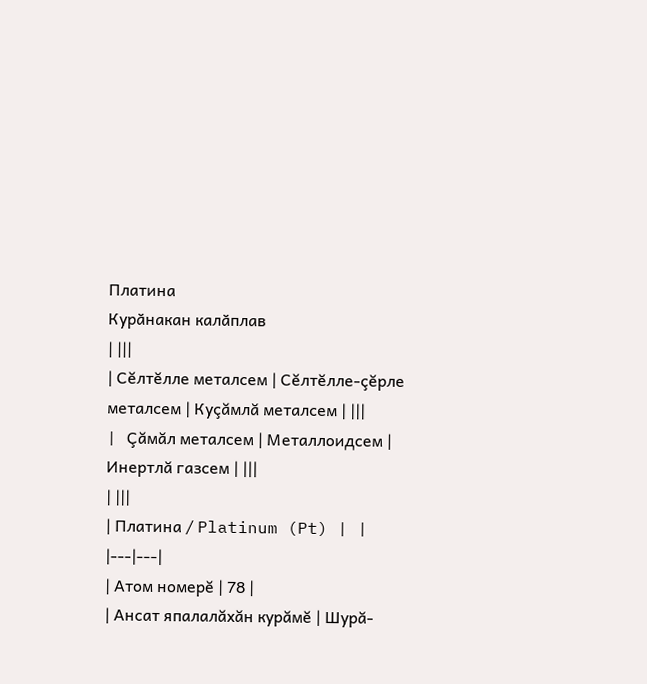Платина
Курӑнакан калӑплав
| |||
| Сĕлтĕлле металсем | Сĕлтĕлле-çĕрле металсем | Куçăмлă металсем | |||
| Çăмăл металсем | Металлоидсем | Инертлă газсем | |||
| |||
| Платина / Platinum (Pt) | |
|---|---|
| Атом номерĕ | 78 |
| Ансат япалалăхăн курăмĕ | Шурă-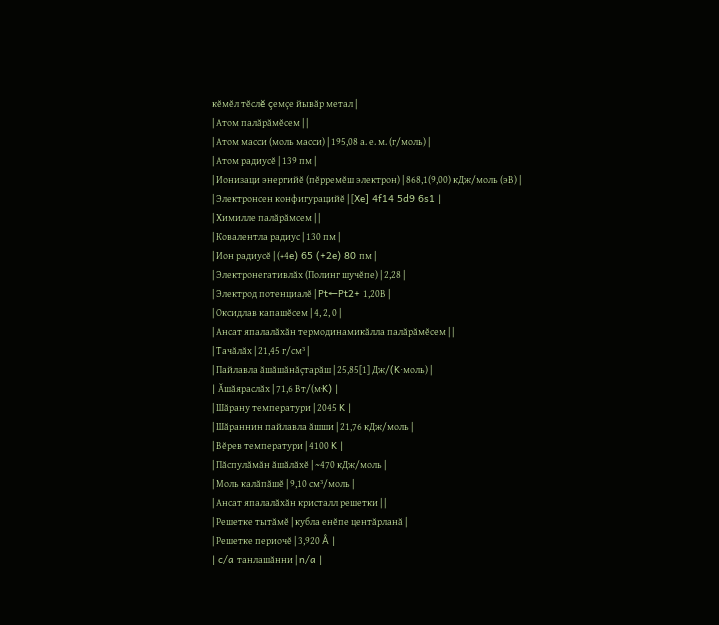кĕмĕл тĕслĕ çемçе йывăр метал |
| Атом палăрăмĕсем | |
| Атом масси (моль масси) | 195,08 а. е. м. (г/моль) |
| Атом радиусĕ | 139 пм |
| Ионизаци энергийĕ (пĕрремĕш электрон) | 868,1(9,00) кДж/моль (эВ) |
| Электронсен конфигурацийĕ | [Xe] 4f14 5d9 6s1 |
| Химилле палăрăмсем | |
| Ковалентла радиус | 130 пм |
| Ион радиусĕ | (+4e) 65 (+2e) 80 пм |
| Электронегативлăх (Полинг шучĕпе) | 2,28 |
| Электрод потенциалĕ | Pt←Pt2+ 1,20В |
| Оксидлав капашĕсем | 4, 2, 0 |
| Ансат япалалăхăн термодинамикăлла палăрăмĕсем | |
| Тачăлăх | 21,45 г/см³ |
| Пайлавла ăшăшăнăçтарăш | 25,85[1] Дж/(K·моль) |
| Ăшăяраслăх | 71,6 Вт/(м·K) |
| Шăрану температури | 2045 K |
| Шăраннин пайлавла ăшши | 21,76 кДж/моль |
| Вĕрев температури | 4100 K |
| Пăспулăмăн ăшăлăхĕ | ~470 кДж/моль |
| Моль калăпăшĕ | 9,10 см³/моль |
| Ансат япалалăхăн кристалл решетки | |
| Решетке тытăмĕ | кубла енĕпе центăрланă |
| Решетке периочĕ | 3,920 Å |
| c/a танлашăнни | n/a |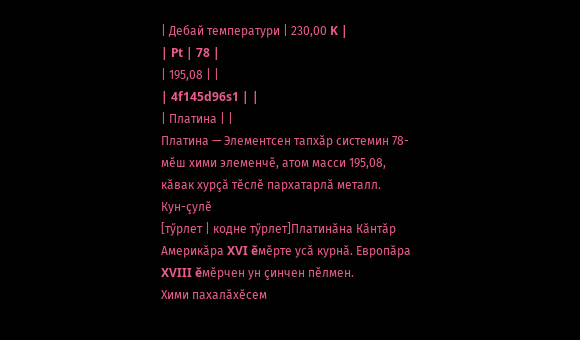| Дебай температури | 230,00 K |
| Pt | 78 |
| 195,08 | |
| 4f145d96s1 | |
| Платина | |
Платина — Элементсен тапхăр системин 78-мĕш хими элеменчĕ, атом масси 195,08, кăвак хурçă тĕслĕ пархатарлă металл.
Кун-çулĕ
[тӳрлет | кодне тӳрлет]Платинăна Кăнтăр Америкăра XVI ĕмĕрте усă курнă. Европăра XVIII ĕмĕрчен ун çинчен пĕлмен.
Хими пахалăхĕсем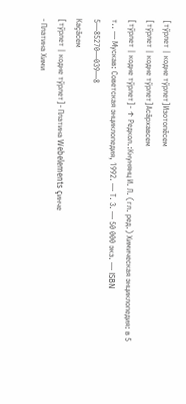[тӳрлет | кодне тӳрлет]Изотопĕсем
[тӳрлет | кодне тӳрлет]Асăрхавсем
[тӳрлет | кодне тӳрлет]- ↑ Редкол.:Кнунянц И. Л. (гл. ред.) Химическая энциклопедия: в 5 т.. — Мускав: Советская энциклопедия, 1992. — Т. 3. — 50 000 экз. — ISBN 5—85270—039—8
Каçăсем
[тӳрлет | кодне тӳрлет]- Платина Webelements çинче
- Платина Хими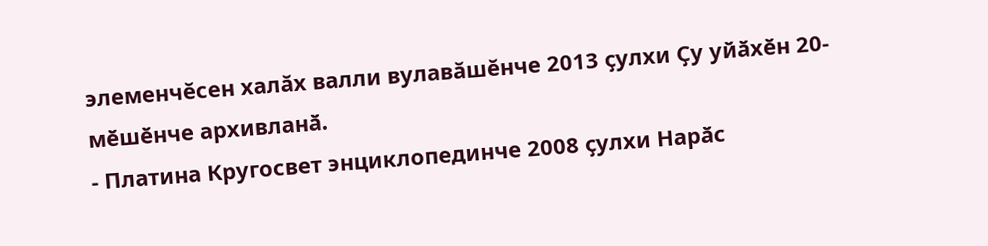элеменчĕсен халăх валли вулавăшĕнче 2013 ҫулхи Ҫу уйӑхӗн 20-мӗшӗнче архивланӑ.
- Платина Кругосвет энциклопединче 2008 ҫулхи Нарӑс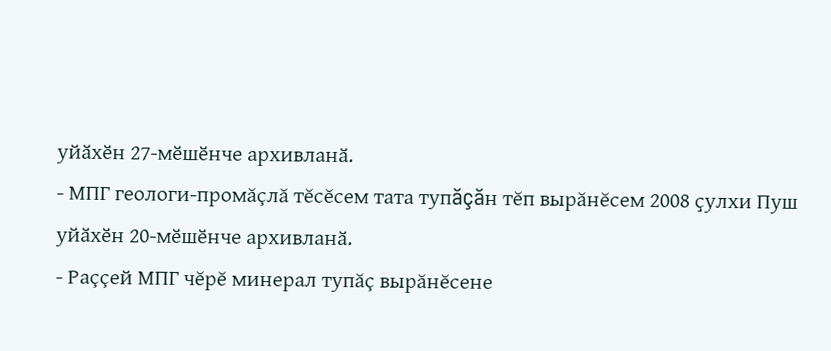уйӑхӗн 27-мӗшӗнче архивланӑ.
- МПГ геологи-промăçлă тĕсĕсем тата тупăçăн тĕп вырăнĕсем 2008 ҫулхи Пуш уйӑхӗн 20-мӗшӗнче архивланӑ.
- Раççей МПГ чĕрĕ минерал тупăç вырăнĕсене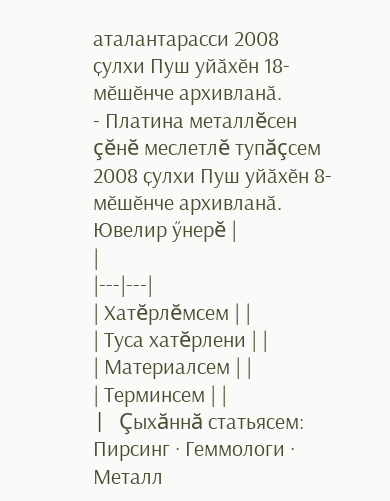аталантарасси 2008 ҫулхи Пуш уйӑхӗн 18-мӗшӗнче архивланӑ.
- Платина металлĕсен çĕнĕ меслетлĕ тупăçсем 2008 ҫулхи Пуш уйӑхӗн 8-мӗшӗнче архивланӑ.
Ювелир ӳнерĕ |
|
|---|---|
| Хатĕрлĕмсем | |
| Туса хатĕрлени | |
| Материалсем | |
| Терминсем | |
| Çыхăннă статьясем: Пирсинг · Геммологи · Металл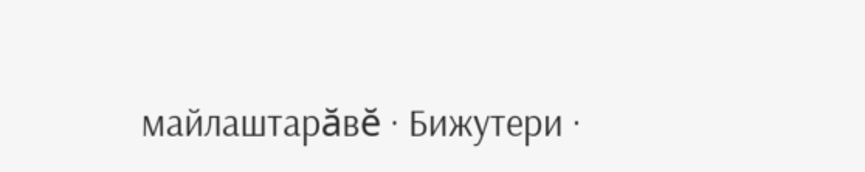майлаштарăвĕ · Бижутери ·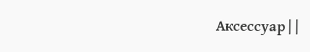Аксессуар | |